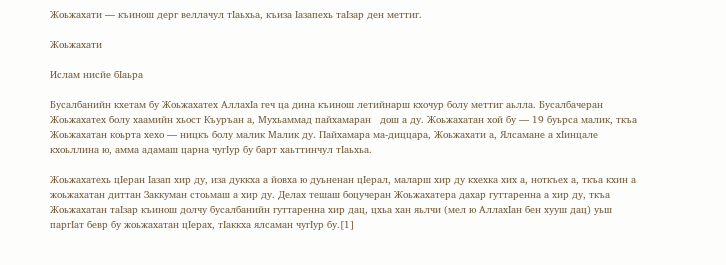Жоьжахати — къинош дерг веллачул тIаьхьа, къиза Iазапехь таIзар ден меттиг.

Жоьжахати

Ислам нисйе бӀаьра

Бусалбанийн кхетам бу Жоьжахатех АллахIа геч ца дина къинош летийнарш кхочур болу меттиг аьлла. Бусалбачеран Жоьжахатех болу хаамийн хьост Къуръан а, Мухьаммад пайхамаран   дош а ду. Жоьжахатан хой бу — 19 буьрса малик, ткъа Жоьжахатан коьрта хехо — ницкъ болу малик Малик ду. Пайхамара ма-диццара, Жоьжахати а, Ялсамане а хIинцале кхоьллина ю, амма адамаш царна чугIур бу барт хаьттинчул тIаьхьа.

Жоьжахатехь цIеран Iазап хир ду, иза дуккха а йовха ю дуьненан цIерал, маларш хир ду кхехка хих а, ноткъех а, ткъа кхин а жоьжахатан диттан Заккуман стоьмаш а хир ду. Делах тешаш боцучеран Жоьжахатера дахар гуттаренна а хир ду, ткъа Жоьжахатан таIзар къинош долчу бусалбанийн гуттаренна хир дац, цхьа хан яьлчи (мел ю АллахIан бен хууш дац) уьш паргIат бевр бу жоьжахатан цIерах, тIаккха ялсаман чугIур бу.[1]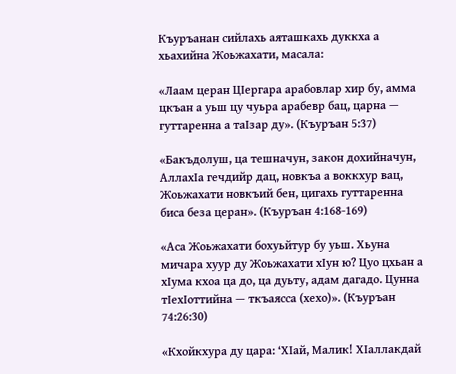Къуръанан сийлахь аяташкахь дуккха а хьахийна Жоьжахати, масала:

«Лаам церан ЦIергара арабовлар хир бу, амма цкъан а уьш цу чуьра арабевр бац, царна — гуттаренна а таIзар ду». (Къуръан 5:37)

«Бакъдолуш, ца тешначун, закон дохийначун, АллахIа гечдийр дац, новкъа а воккхур вац, Жоьжахати новкъий бен, цигахь гуттаренна биса беза церан». (Къуръан 4:168-169)

«Аса Жоьжахати бохуьйтур бу уьш. Хьуна мичара хуур ду Жоьжахати хIун ю? Цуо цхьан а хIума кхоа ца до, ца дуьту, адам дагадо. Цунна тIехIоттийна — ткъаясса (хехо)». (Къуръан 74:26:30)

«Кхойкхура ду цара: ‘ХIай, Малик! ХIаллакдай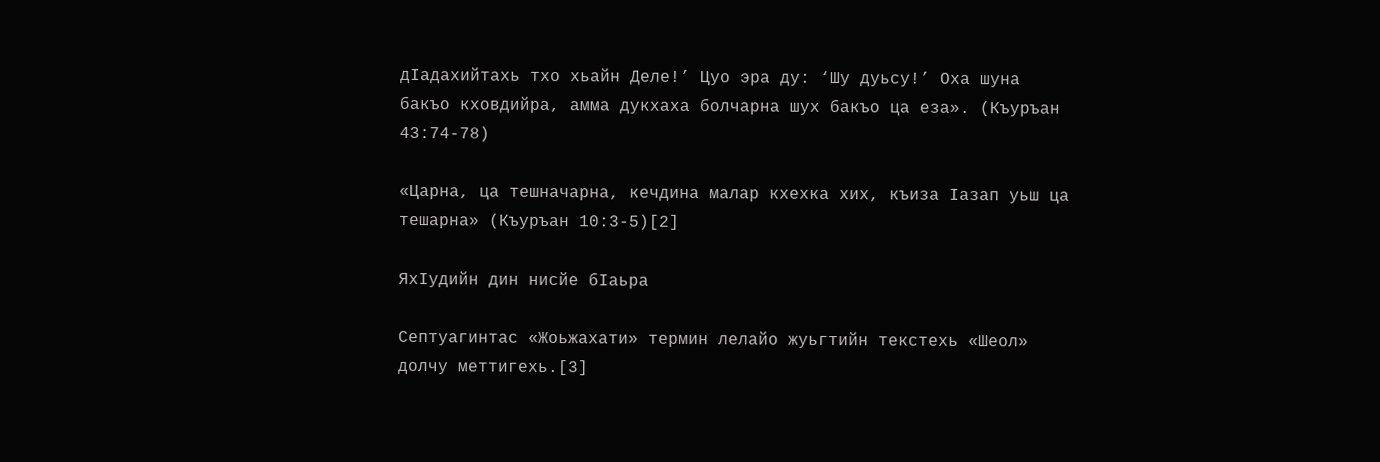дIадахийтахь тхо хьайн Деле!’ Цуо эра ду: ‘Шу дуьсу!’ Оха шуна бакъо кховдийра, амма дукхаха болчарна шух бакъо ца еза». (Къуръан 43:74-78)

«Царна, ца тешначарна, кечдина малар кхехка хих, къиза Iазап уьш ца тешарна» (Къуръан 10:3-5)[2]

ЯхӀудийн дин нисйе бӀаьра

Септуагинтас «Жоьжахати» термин лелайо жуьгтийн текстехь «Шеол» долчу меттигехь.[3]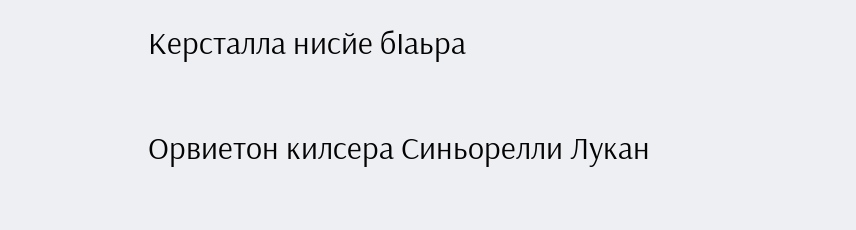Керсталла нисйе бӀаьра


Орвиетон килсера Синьорелли Лукан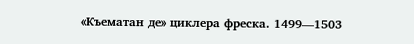«Къематан де» циклера фреска. 1499—1503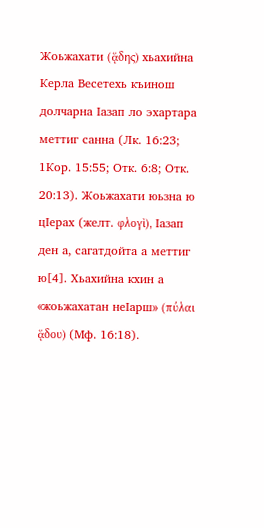Жоьжахати (ᾅδης) хьахийна Керла Весетехь къинош долчарна Iазап ло эхартара меттиг санна (Лк. 16:23; 1Кор. 15:55; Отк. 6:8; Отк. 20:13). Жоьжахати юьзна ю цIерах (желт. φλογὶ), Iазап ден а, сагатдойта а меттиг ю[4]. Хьахийна кхин а «жоьжахатан неIарш» (πύλαι ᾅδου) (Мф. 16:18).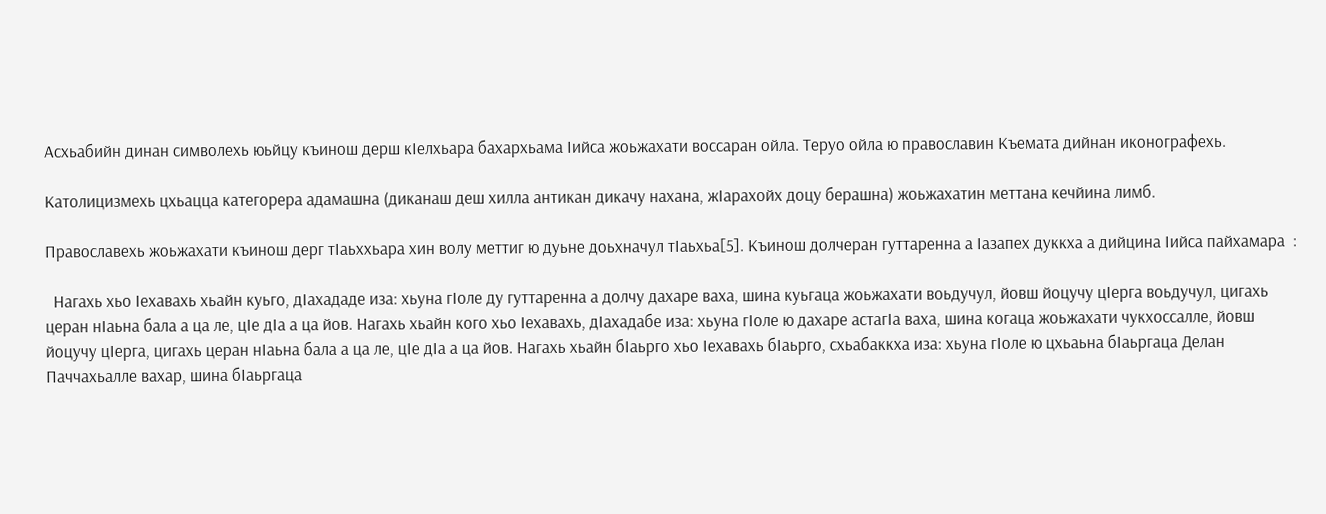Асхьабийн динан символехь юьйцу къинош дерш кIелхьара бахархьама Iийса жоьжахати воссаран ойла. Теруо ойла ю православин Къемата дийнан иконографехь.

Католицизмехь цхьацца категорера адамашна (диканаш деш хилла антикан дикачу нахана, жIарахойх доцу берашна) жоьжахатин меттана кечйина лимб.

Православехь жоьжахати къинош дерг тIаьххьара хин волу меттиг ю дуьне доьхначул тIаьхьа[5]. Къинош долчеран гуттаренна а Iазапех дуккха а дийцина Iийса пайхамара  :

  Нагахь хьо Iехавахь хьайн куьго, дIахададе иза: хьуна гIоле ду гуттаренна а долчу дахаре ваха, шина куьгаца жоьжахати воьдучул, йовш йоцучу цIерга воьдучул, цигахь церан нIаьна бала а ца ле, цIе дIа а ца йов. Нагахь хьайн кого хьо Iехавахь, дIахадабе иза: хьуна гIоле ю дахаре астагIа ваха, шина когаца жоьжахати чукхоссалле, йовш йоцучу цIерга, цигахь церан нIаьна бала а ца ле, цIе дIа а ца йов. Нагахь хьайн бIаьрго хьо Iехавахь бIаьрго, схьабаккха иза: хьуна гIоле ю цхьаьна бIаьргаца Делан Паччахьалле вахар, шина бIаьргаца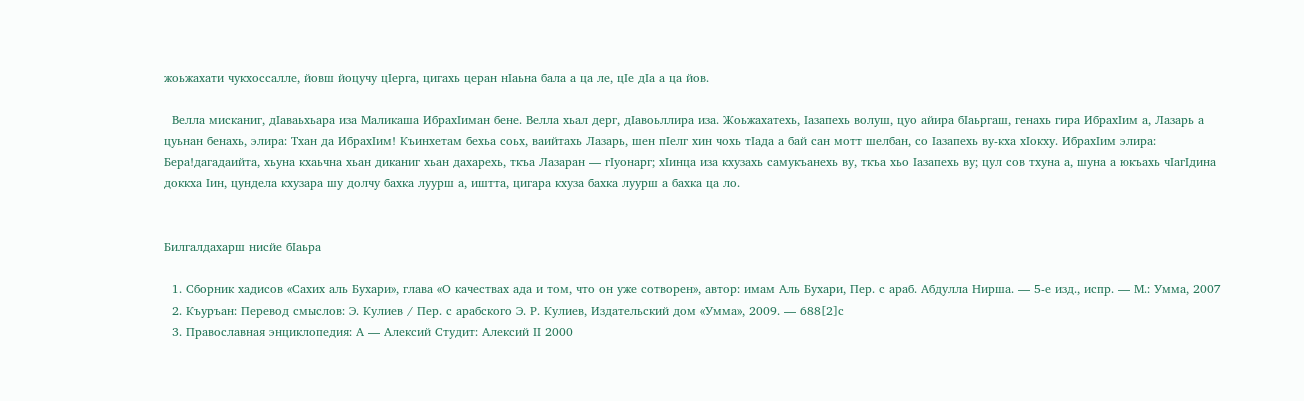жоьжахати чукхоссалле, йовш йоцучу цIерга, цигахь церан нIаьна бала а ца ле, цIе дIа а ца йов.

  Велла мисканиг, дIаваьхьара иза Маликаша ИбрахIиман бене. Велла хьал дерг, дIавоьллира иза. Жоьжахатехь, Iазапехь волуш, цуо айира бIаьргаш, генахь гира ИбрахIим а, Лазарь а цуьнан бенахь, элира: Тхан да ИбрахIим! Къинхетам бехьа соьх, ваийтахь Лазарь, шен пIелг хин чохь тIада а бай сан мотт шелбан, со Iазапехь ву-кха хIокху. ИбрахIим элира: Бера!дагадаийта, хьуна кхаьчна хьан диканиг хьан дахарехь, ткъа Лазаран — гIуонарг; хIинца иза кхузахь самукъанехь ву, ткъа хьо Iазапехь ву; цул сов тхуна а, шуна а юкъахь чIагIдина доккха Iин, цундела кхузара шу долчу бахка луурш а, иштта, цигара кхуза бахка луурш а бахка ца ло.


Билгалдахарш нисйе бӀаьра

  1. Сборник хадисов «Сахих аль Бухари», глава «О качествах ада и том, что он уже сотворен», автор: имам Аль Бухари, Пер. с араб. Абдулла Нирша. — 5-е изд., испр. — М.: Умма, 2007
  2. Къуръан: Перевод смыслов: Э. Кулиев / Пер. с арабского Э. Р. Кулиев, Издательский дом «Умма», 2009. — 688[2]с
  3. Православная энциклопедия: А — Алексий Студит: Алексий II 2000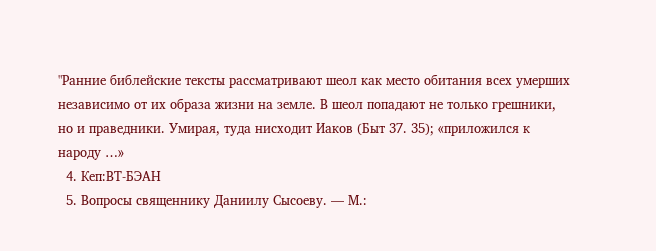"Ранние библейские тексты рассматривают шеол как место обитания всех умерших независимо от их образа жизни на земле. В шеол попадают не только грешники, но и праведники. Умирая, туда нисходит Иаков (Быт 37. 35); «приложился к народу …»
  4. Кеп:ВТ-БЭАН
  5. Вопросы священнику Даниилу Сысоеву. — М.: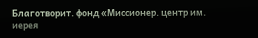Благотворит. фонд «Миссионер. центр им. иерея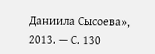Даниила Сысоева», 2013. — С. 130